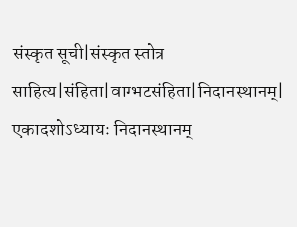संस्कृत सूची|संस्कृत स्तोत्र साहित्य|संहिता|वाग्भटसंहिता|निदानस्थानम्| एकादशोऽध्यायः निदानस्थानम्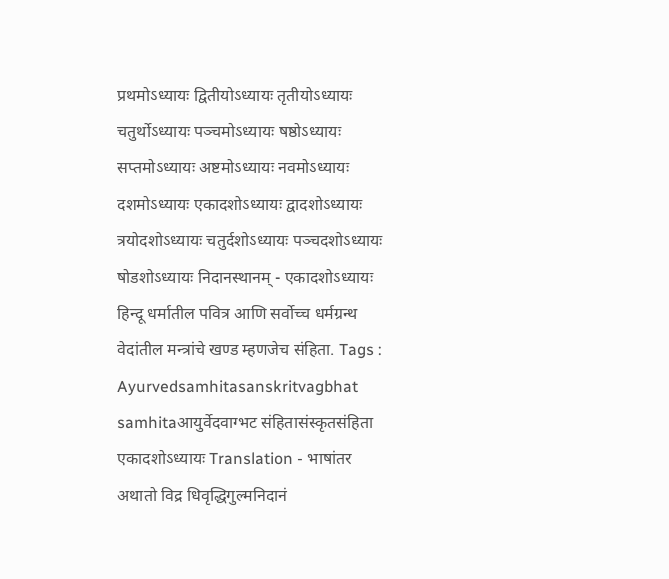प्रथमोऽध्यायः द्वितीयोऽध्यायः तृतीयोऽध्यायः चतुर्थोऽध्यायः पञ्चमोऽध्यायः षष्ठोऽध्यायः सप्तमोऽध्यायः अष्टमोऽध्यायः नवमोऽध्यायः दशमोऽध्यायः एकादशोऽध्यायः द्वादशोऽध्यायः त्रयोदशोऽध्यायः चतुर्दशोऽध्यायः पञ्चदशोऽध्यायः षोडशोऽध्यायः निदानस्थानम् - एकादशोऽध्यायः हिन्दू धर्मातील पवित्र आणि सर्वोच्च धर्मग्रन्थ वेदांतील मन्त्रांचे खण्ड म्हणजेच संहिता. Tags : Ayurvedsamhitasanskritvagbhat samhitaआयुर्वेदवाग्भट संहितासंस्कृतसंहिता एकादशोऽध्यायः Translation - भाषांतर अथातो विद्र धिवृद्धिगुल्मनिदानं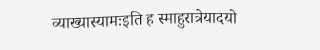व्याख्यास्यामःइति ह स्माहुरात्रेयादयो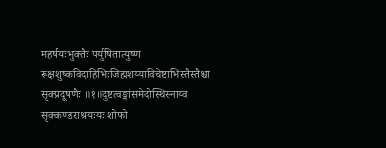महर्षयःभुक्तैः पर्युषितात्युष्ण रूक्षशुष्कविदाहिभिःजिह्मशय्याविचेष्टाभिस्तैस्तैश्चा सृक्प्रदूषणैः ॥१॥दुष्टत्वङ्मांसमेदोस्थिस्नाय्व सृक्कण्डराश्रयःयः शोफो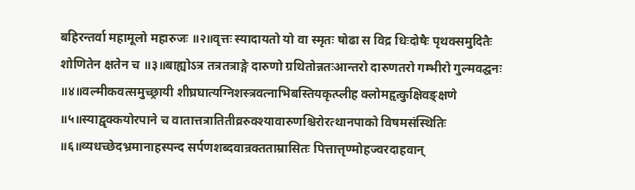बहिरन्तर्वा महामूलो महारुजः ॥२॥वृत्तः स्यादायतो यो वा स्मृतः षोढा स विद्र धिःदोषैः पृथक्समुदितैः शोणितेन क्षतेन च ॥३॥बाह्योऽत्र तत्रतत्राङ्गे दारुणो ग्रथितोन्नतःआन्तरो दारुणतरो गम्भीरो गुल्मवद्घनः ॥४॥वल्मीकवत्समुच्छ्रायी शीघ्रघात्यग्निशस्त्रवत्नाभिबस्तियकृत्प्लीह क्लोमहृत्कुक्षिवङ्क्षणे ॥५॥स्याद्वृक्कयोरपाने च वातात्तत्रातितीव्ररुक्श्यावारुणश्चिरोरत्थानपाको विषमसंस्थितिः ॥६॥व्यधच्छेदभ्रमानाहस्पन्द सर्पणशब्दवान्रक्तताम्रासितः पित्तात्तृण्मोहज्वरदाहवान्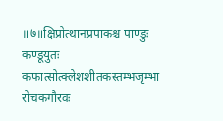॥७॥क्षिप्रोत्थानप्रपाकश्च पाण्डुः कण्डूयुतः कफात्सोत्क्लेशशीतकस्तम्भजृम्भा रोचकगौरवः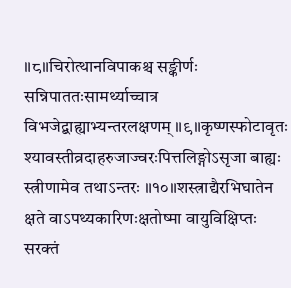॥८॥चिरोत्थानविपाकश्च सङ्कीर्णः सन्निपाततःसामर्थ्याच्चात्र विभजेद्बाह्याभ्यन्तरलक्षणम् ॥९॥कृष्णस्फोटावृतः श्यावस्तीव्रदाहरुजाज्वरःपित्तलिङ्गोऽसृजा बाह्यः स्त्रीणामेव तथाऽन्तरः ॥१०॥शस्त्राद्यैरभिघातेन क्षते वाऽपथ्यकारिणःक्षतोष्मा वायुविक्षिप्तः सरक्तं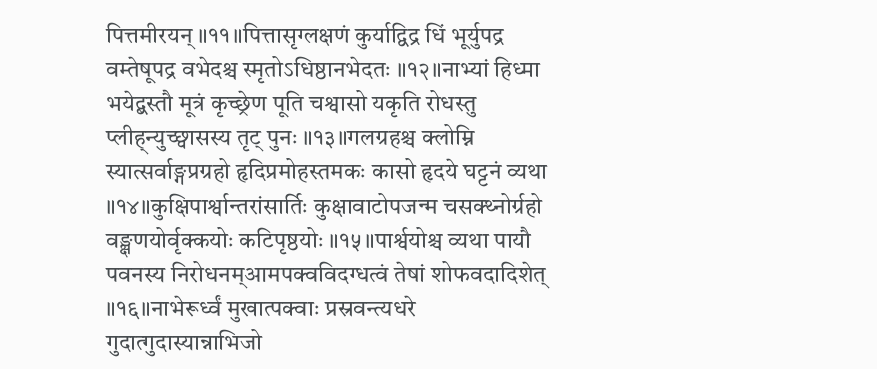पित्तमीरयन् ॥११॥पित्तासृग्लक्षणं कुर्याद्विद्र धिं भूर्युपद्र वम्तेषूपद्र वभेदश्च स्मृतोऽधिष्ठानभेदतः ॥१२॥नाभ्यां हिध्मा भयेद्बस्तौ मूत्रं कृच्छ्रेण पूति चश्वासो यकृति रोधस्तु प्लीह्न्युच्छ्वासस्य तृट् पुनः ॥१३॥गलग्रहश्च क्लोम्नि स्यात्सर्वाङ्गप्रग्रहो हृदिप्रमोहस्तमकः कासो हृदये घट्टनं व्यथा ॥१४॥कुक्षिपार्श्वान्तरांसार्तिः कुक्षावाटोपजन्म चसक्थ्नोर्ग्रहो वङ्क्षणयोर्वृक्कयोः कटिपृष्ठयोः ॥१५॥पार्श्वयोश्च व्यथा पायौ पवनस्य निरोधनम्आमपक्वविदग्धत्वं तेषां शोफवदादिशेत् ॥१६॥नाभेरूर्ध्वं मुखात्पक्वाः प्रस्रवन्त्यधरे गुदात्गुदास्यान्नाभिजो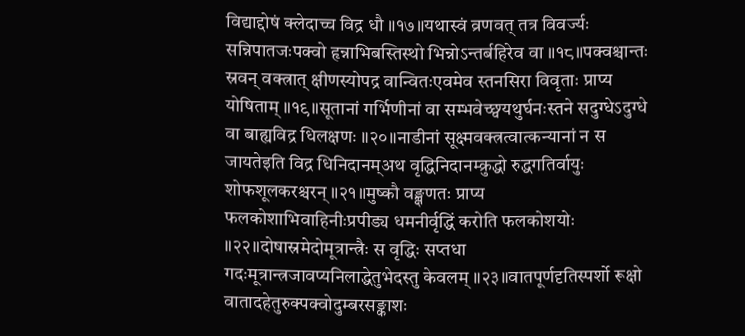विद्याद्दोषं क्लेदाच्च विद्र धौ ॥१७॥यथास्वं व्रणवत् तत्र विवर्ज्यः सन्निपातजःपक्वो हृन्नाभिबस्तिस्थो भिन्नोऽन्तर्बहिरेव वा ॥१८॥पक्वश्चान्तः स्रवन् वक्त्रात् क्षीणस्योपद्र वान्वितःएवमेव स्तनसिरा विवृताः प्राप्य योषिताम् ॥१९॥सूतानां गर्भिणीनां वा सम्भवेच्छ्वयथुर्घनःस्तने सदुग्धेऽदुग्धे वा बाह्यविद्र धिलक्षणः ॥२०॥नाडीनां सूक्ष्मवक्त्रत्वात्कन्यानां न स जायतेइति विद्र धिनिदानम्अथ वृद्धिनिदानम्क्रुद्धो रुद्धगतिर्वायुः शोफशूलकरश्चरन् ॥२१॥मुष्कौ वङ्क्षणतः प्राप्य फलकोशाभिवाहिनीःप्रपीड्य धमनीर्वृद्धिं करोति फलकोशयोः ॥२२॥दोषास्रमेदोमूत्रान्त्रैः स वृद्धिः सप्तधा गदःमूत्रान्त्रजावप्यनिलाद्धेतुभेदस्तु केवलम् ॥२३॥वातपूर्णदृतिस्पर्शो रूक्षो वातादहेतुरुक्पक्वोदुम्बरसङ्काशः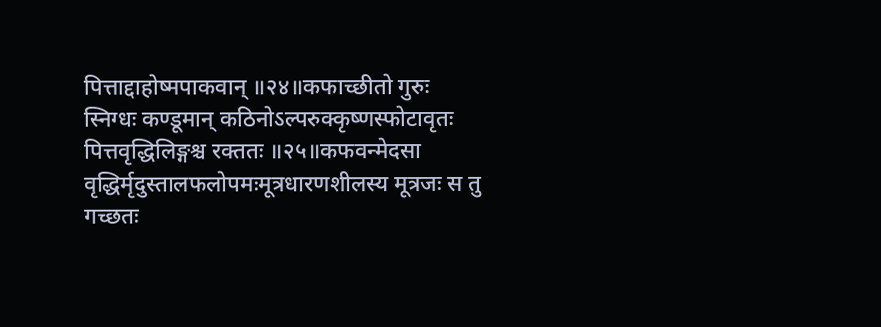पित्ताद्दाहोष्मपाकवान् ॥२४॥कफाच्छीतो गुरुः स्निग्धः कण्डूमान् कठिनोऽल्परुक्कृष्णस्फोटावृतः पित्तवृद्धिलिङ्गश्च रक्ततः ॥२५॥कफवन्मेदसा वृद्धिर्मृदुस्तालफलोपमःमूत्रधारणशीलस्य मूत्रजः स तु गच्छतः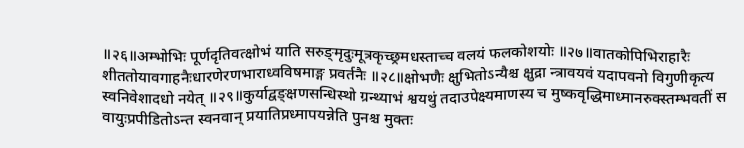॥२६॥अम्भोभिः पूर्णदृतिवत्क्षोभं याति सरुङ्मृदुःमूत्रकृच्छ्रमधस्ताच्च वलयं फलकोशयोः ॥२७॥वातकोपिभिराहारैः शीततोयावगाहनैःधारणेरणभाराध्वविषमाङ्ग प्रवर्तनैः ॥२८॥क्षोभणैः क्षुभितोऽन्यैश्च क्षुद्रा न्त्रावयवं यदापवनो विगुणीकृत्य स्वनिवेशादधो नयेत् ॥२९॥कुर्याद्वङ्क्षणसन्धिस्थो ग्रन्थ्याभं श्वयथुं तदाउपेक्ष्यमाणस्य च मुष्कवृद्धिमाध्मानरुक्स्तम्भवतीं स वायुःप्रपीडितोऽन्त स्वनवान् प्रयातिप्रध्मापयन्नेति पुनश्च मुक्तः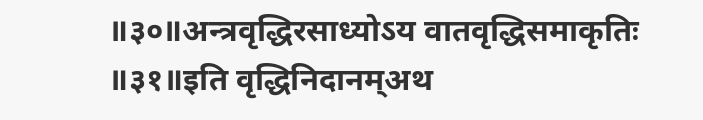॥३०॥अन्त्रवृद्धिरसाध्योऽय वातवृद्धिसमाकृतिः ॥३१॥इति वृद्धिनिदानम्अथ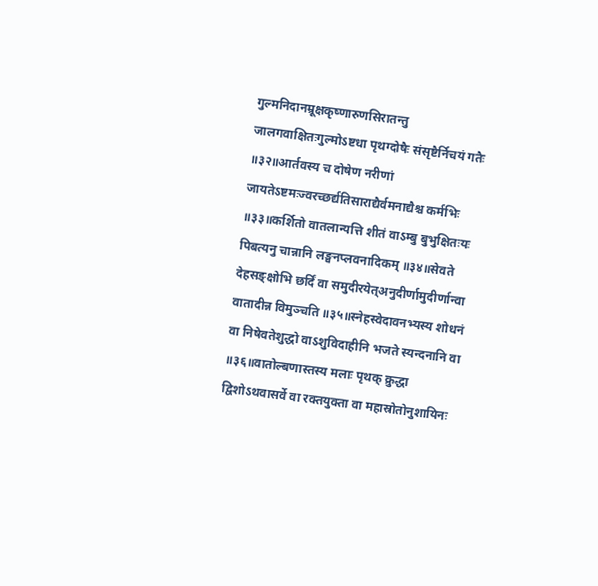गुल्मनिदानम्रूक्षकृष्णारुणसिरातन्तु जालगवाक्षितःगुल्मोऽष्टधा पृथग्दोषैः संसृष्टैर्निचयं गतैः ॥३२॥आर्तवस्य च दोषेण नरीणां जायतेऽष्टमःज्वरच्छर्द्यतिसाराद्यैर्वमनाद्यैश्च कर्मभिः ॥३३॥कर्शितो वातलान्यत्ति शीतं वाऽम्बु बुभुक्षितःयः पिबत्यनु चान्नानि लङ्घनप्लवनादिकम् ॥३४॥सेवते देहसङ्क्षोभि छर्दिं वा समुदीरयेत्अनुदीर्णामुदीर्णान्वा वातादीन्न विमुञ्चति ॥३५॥स्नेहस्वेदावनभ्यस्य शोधनं वा निषेवतेशुद्धो वाऽशुविदाहीनि भजते स्यन्दनानि वा ॥३६॥वातोल्बणास्तस्य मलाः पृथक् क्रुद्धा द्विशोऽथवासर्वे वा रक्तयुक्ता वा महास्रोतोनुशायिनः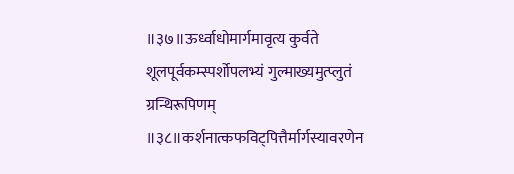॥३७॥ऊर्ध्वाधोमार्गमावृत्य कुर्वते शूलपूर्वकम्स्पर्शोपलभ्यं गुल्माख्यमुत्प्लुतं ग्रन्थिरूपिणम् ॥३८॥कर्शनात्कफविट्पित्तैर्मार्गस्यावरणेन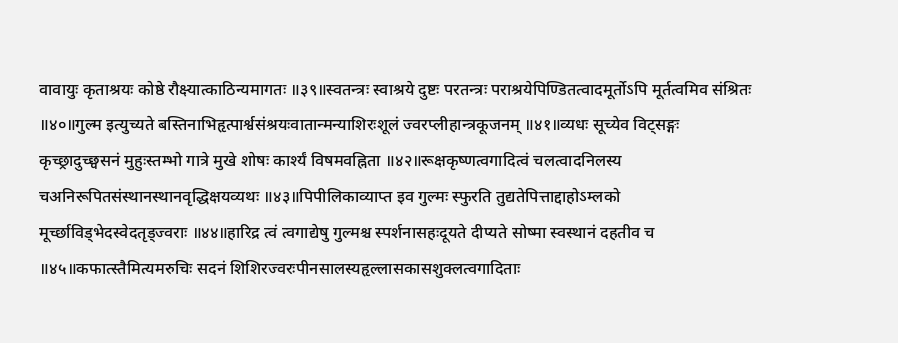वावायुः कृताश्रयः कोष्ठे रौक्ष्यात्काठिन्यमागतः ॥३९॥स्वतन्त्रः स्वाश्रये दुष्टः परतन्त्रः पराश्रयेपिण्डितत्वादमूर्तोऽपि मूर्तत्वमिव संश्रितः ॥४०॥गुल्म इत्युच्यते बस्तिनाभिहृत्पार्श्वसंश्रयःवातान्मन्याशिरःशूलं ज्वरप्लीहान्त्रकूजनम् ॥४१॥व्यधः सूच्येव विट्सङ्गः कृच्छ्रादुच्छ्वसनं मुहुःस्तम्भो गात्रे मुखे शोषः कार्श्यं विषमवह्निता ॥४२॥रूक्षकृष्णत्वगादित्वं चलत्वादनिलस्य चअनिरूपितसंस्थानस्थानवृद्धिक्षयव्यथः ॥४३॥पिपीलिकाव्याप्त इव गुल्मः स्फुरति तुद्यतेपित्ताद्दाहोऽम्लको मूर्च्छाविड्भेदस्वेदतृड्ज्वराः ॥४४॥हारिद्र त्वं त्वगाद्येषु गुल्मश्च स्पर्शनासहःदूयते दीप्यते सोष्मा स्वस्थानं दहतीव च ॥४५॥कफात्स्तैमित्यमरुचिः सदनं शिशिरज्वरःपीनसालस्यहृल्लासकासशुक्लत्वगादिताः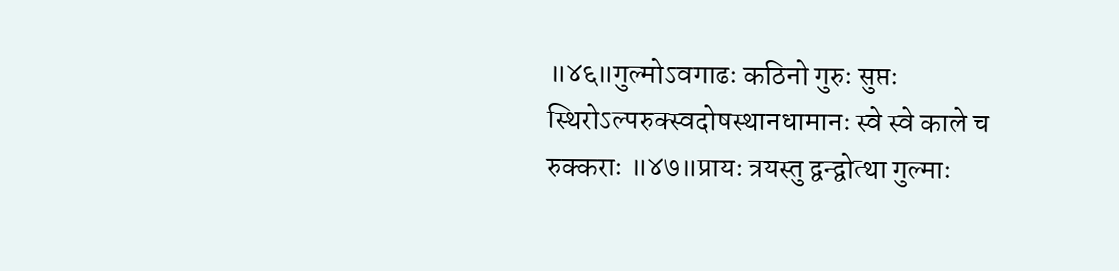॥४६॥गुल्मोऽवगाढः कठिनो गुरुः सुप्तः स्थिरोऽल्परुक्स्वदोषस्थानधामानः स्वे स्वे काले च रुक्कराः ॥४७॥प्रायः त्रयस्तु द्वन्द्वोत्था गुल्माः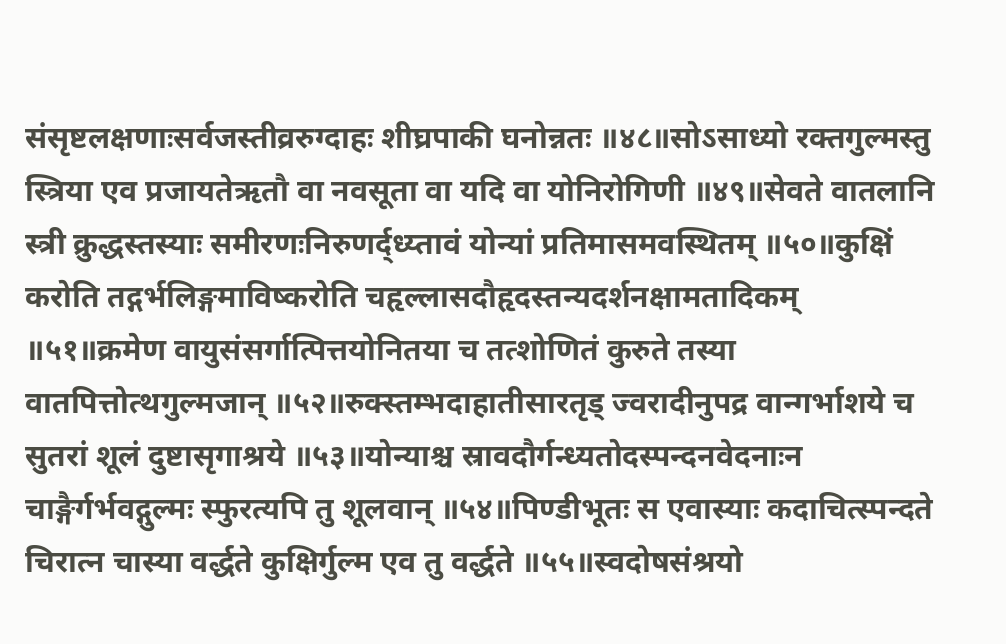संसृष्टलक्षणाःसर्वजस्तीव्ररुग्दाहः शीघ्रपाकी घनोन्नतः ॥४८॥सोऽसाध्यो रक्तगुल्मस्तु स्त्रिया एव प्रजायतेऋतौ वा नवसूता वा यदि वा योनिरोगिणी ॥४९॥सेवते वातलानि स्त्री क्रुद्धस्तस्याः समीरणःनिरुणर्द्ध्य्तावं योन्यां प्रतिमासमवस्थितम् ॥५०॥कुक्षिं करोति तद्गर्भलिङ्गमाविष्करोति चहृल्लासदौहृदस्तन्यदर्शनक्षामतादिकम् ॥५१॥क्रमेण वायुसंसर्गात्पित्तयोनितया च तत्शोणितं कुरुते तस्या वातपित्तोत्थगुल्मजान् ॥५२॥रुक्स्तम्भदाहातीसारतृड् ज्वरादीनुपद्र वान्गर्भाशये च सुतरां शूलं दुष्टासृगाश्रये ॥५३॥योन्याश्च स्रावदौर्गन्ध्यतोदस्पन्दनवेदनाःन चाङ्गैर्गर्भवद्गुल्मः स्फुरत्यपि तु शूलवान् ॥५४॥पिण्डीभूतः स एवास्याः कदाचित्स्पन्दते चिरात्न चास्या वर्द्धते कुक्षिर्गुल्म एव तु वर्द्धते ॥५५॥स्वदोषसंश्रयो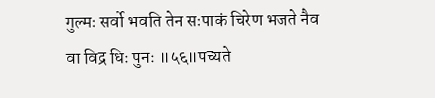गुल्मः सर्वो भवति तेन सःपाकं चिरेण भजते नैव वा विद्र धिः पुनः ॥५६॥पच्यते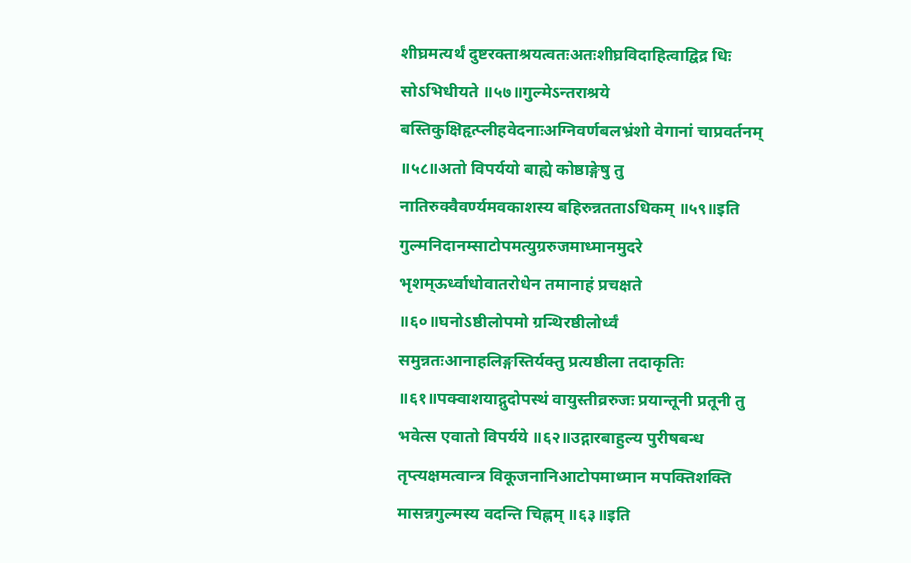शीघ्रमत्यर्थं दुष्टरक्ताश्रयत्वतःअतःशीघ्रविदाहित्वाद्विद्र धिः सोऽभिधीयते ॥५७॥गुल्मेऽन्तराश्रये बस्तिकुक्षिहृत्प्लीहवेदनाःअग्निवर्णबलभ्रंशो वेगानां चाप्रवर्तनम् ॥५८॥अतो विपर्ययो बाह्ये कोष्ठाङ्गेषु तु नातिरुक्वैवर्ण्यमवकाशस्य बहिरुन्नतताऽधिकम् ॥५९॥इति गुल्मनिदानम्साटोपमत्युग्ररुजमाध्मानमुदरे भृशम्ऊर्ध्वाधोवातरोधेन तमानाहं प्रचक्षते ॥६०॥घनोऽष्ठीलोपमो ग्रन्थिरष्ठीलोर्ध्वं समुन्नतःआनाहलिङ्गस्तिर्यक्तु प्रत्यष्ठीला तदाकृतिः ॥६१॥पक्वाशयाद्गुदोपस्थं वायुस्तीव्ररुजः प्रयान्तूनी प्रतूनी तु भवेत्स एवातो विपर्यये ॥६२॥उद्गारबाहुल्य पुरीषबन्ध तृप्त्यक्षमत्वान्त्र विकूजनानिआटोपमाध्मान मपक्तिशक्ति मासन्नगुल्मस्य वदन्ति चिह्नम् ॥६३॥इति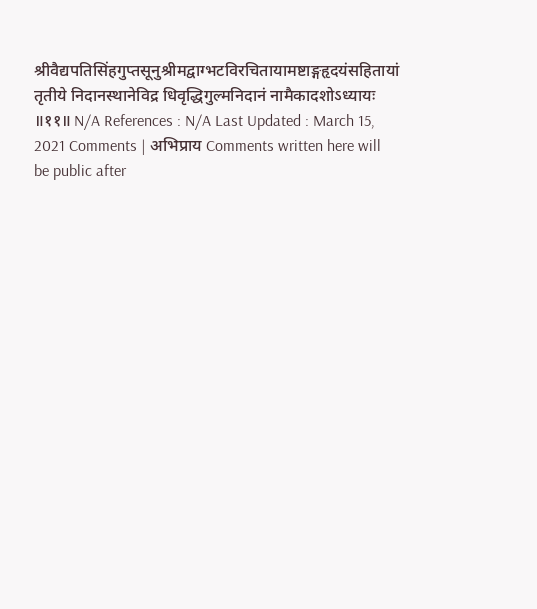श्रीवैद्यपतिसिंहगुप्तसूनुश्रीमद्वाग्भटविरचितायामष्टाङ्गहृदयंसहितायां तृतीये निदानस्थानेविद्र धिवृद्धिगुल्मनिदानं नामैकादशोऽध्यायः ॥११॥ N/A References : N/A Last Updated : March 15, 2021 Comments | अभिप्राय Comments written here will be public after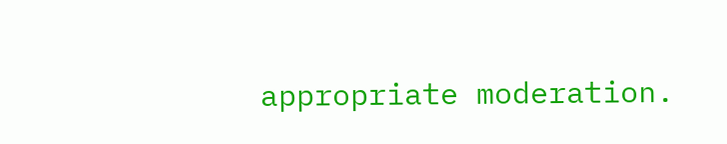appropriate moderation.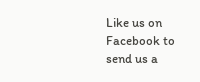Like us on Facebook to send us a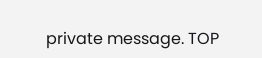private message. TOP